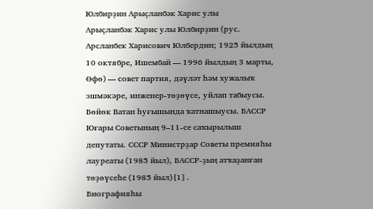Юлбирҙин Арыҫланбәк Харис улы
Арыҫланбәк Харис улы Юлбирҙин (рус. Арсланбек Харисович Юлбердин; 1925 йылдың 10 октябре, Ишембай — 1996 йылдың 3 марты, Өфө) — совет партия, дәүләт һәм хужалыҡ эшмәкәре, инженер-төҙөүсе, уйлап табыусы. Бөйөк Ватан һуғышында ҡатнашыусы. БАССР Юғары Советының 9–11-се саҡырылыш депутаты. СССР Министрҙар Советы премияһы лауреаты (1985 йыл), БАССР-ҙың атҡаҙанған төҙөүсеһе (1985 йыл)[1].
Биографияһы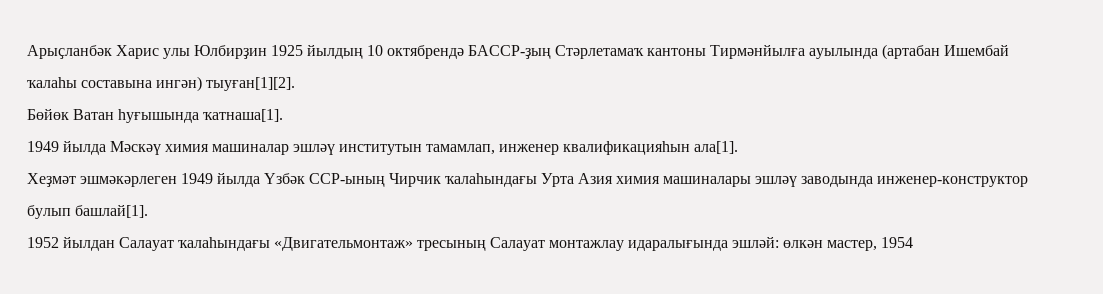Арыҫланбәк Харис улы Юлбирҙин 1925 йылдың 10 октябрендә БАССР-ҙың Стәрлетамаҡ кантоны Тирмәнйылға ауылында (артабан Ишембай ҡалаһы составына ингән) тыуған[1][2].
Бөйөк Ватан һуғышында ҡатнаша[1].
1949 йылда Мәскәү химия машиналар эшләү институтын тамамлап, инженер квалификацияһын ала[1].
Хеҙмәт эшмәкәрлеген 1949 йылда Үзбәк ССР-ының Чирчик ҡалаһындағы Урта Азия химия машиналары эшләү заводында инженер-конструктор булып башлай[1].
1952 йылдан Салауат ҡалаһындағы «Двигательмонтаж» тресының Салауат монтажлау идаралығында эшләй: өлкән мастер, 1954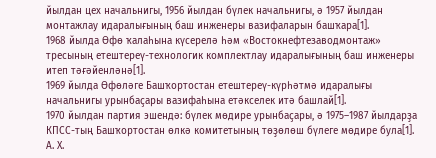йылдан цех начальнигы, 1956 йылдан бүлек начальнигы, ә 1957 йылдан монтажлау идаралығының баш инженеры вазифаларын башҡара[1].
1968 йылда Өфө ҡалаһына күсерелә һәм «Востокнефтезаводмонтаж» тресының етештереү-технологик комплектлау идаралығының баш инженеры итеп тәғәйенләнә[1].
1969 йылда Өфөләге Башҡортостан етештереү-күрһәтмә идаралығы начальнигы урынбаҫары вазифаһына етәкселек итә башлай[1].
1970 йылдан партия эшендә: бүлек мөдире урынбаҫары, ә 1975–1987 йылдарҙа КПСС-тың Башҡортостан өлкә комитетының төҙөлөш бүлеге мөдире була[1].
А. Х.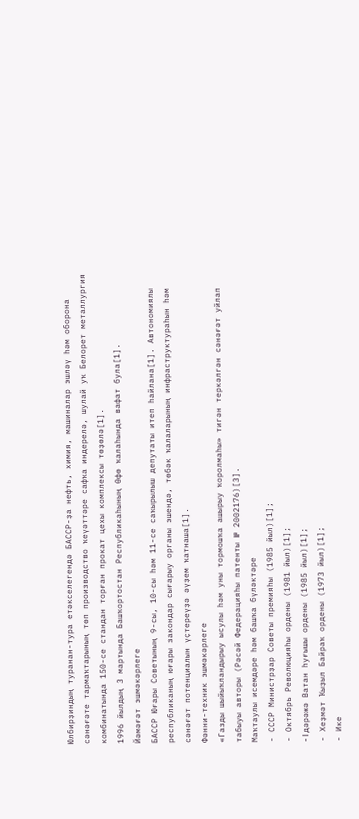Юлбирҙиндың туранан-тура етәкселегендә БАССР-ҙа нефть, химия, машиналар эшләү һәм оборона сәнәғәте тармаҡтарының төп производство ҡеүәттәре сафҡа индерелә, шулай уҡ Белорет металлургия комбинатында 150-се стандан торған прокат цехы комплексы төҙөлә[1].
1996 йылдың 3 мартында Башҡортостан Республикаһының Өфө ҡалаһында вафат була[1].
Йәмәғәт эшмәкәрлеге
БАССР Юғары Советының 9-сы, 10-сы һәм 11-се саҡырылыш депутаты итеп һайлана[1]. Автономиялы республиканың юғары закондар сығарыу органы эшендә, төбәк ҡалаларының инфраструктураһын һәм сәнәғәт потенциалын үҫтереүҙә әүҙем ҡатнаша[1].
Фәнни-техник эшмәкәрлеге
«Газды шыйыҡландырыу ысулы һәм уны тормошҡа ашырыу ҡоролмаһы» тигән теркәлгән сәнәғәт уйлап табыуы авторы (Рәсәй Федерацияһы патенты № 2002176)[3].
Маҡтаулы исемдәре һәм башҡа бүләктәре
- СССР Министрҙар Советы премияһы (1985 йыл)[1];
- Октябрь Революцияһы ордены (1981 йыл)[1];
- I дәрәжә Ватан һуғышы ордены (1985 йыл)[1];
- Хеҙмәт Ҡыҙыл Байраҡ ордены (1973 йыл)[1];
- Ике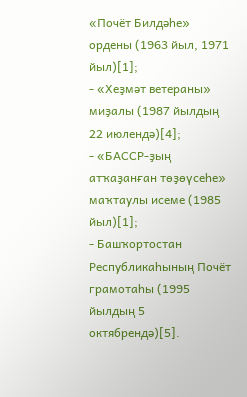«Почёт Билдәһе» ордены (1963 йыл, 1971 йыл)[1];
- «Хеҙмәт ветераны» миҙалы (1987 йылдың 22 июлендә)[4];
- «БАССР-ҙың атҡаҙанған төҙөүсеһе» маҡтаулы исеме (1985 йыл)[1];
- Башҡортостан Республикаһының Почёт грамотаһы (1995 йылдың 5 октябрендә)[5].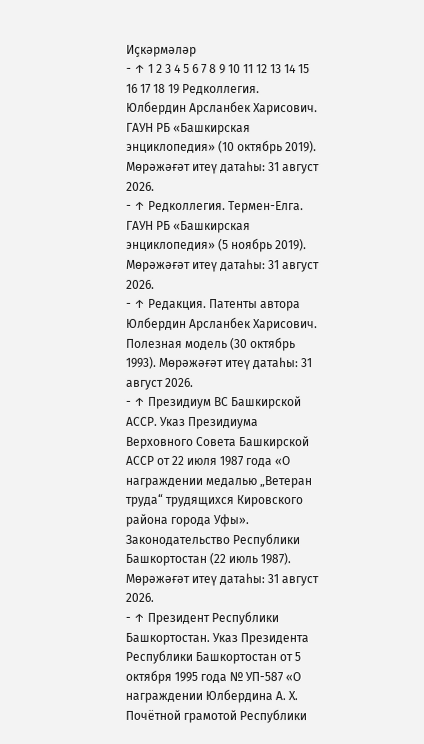Иҫкәрмәләр
- ↑ 1 2 3 4 5 6 7 8 9 10 11 12 13 14 15 16 17 18 19 Редколлегия. Юлбердин Арсланбек Харисович. ГАУН РБ «Башкирская энциклопедия» (10 октябрь 2019). Мөрәжәғәт итеү датаһы: 31 август 2026.
- ↑ Редколлегия. Термен-Елга. ГАУН РБ «Башкирская энциклопедия» (5 ноябрь 2019). Мөрәжәғәт итеү датаһы: 31 август 2026.
- ↑ Редакция. Патенты автора Юлбердин Арсланбек Харисович. Полезная модель (30 октябрь 1993). Мөрәжәғәт итеү датаһы: 31 август 2026.
- ↑ Президиум ВС Башкирской АССР. Указ Президиума Верховного Совета Башкирской АССР от 22 июля 1987 года «О награждении медалью „Ветеран труда“ трудящихся Кировского района города Уфы». Законодательство Республики Башкортостан (22 июль 1987). Мөрәжәғәт итеү датаһы: 31 август 2026.
- ↑ Президент Республики Башкортостан. Указ Президента Республики Башкортостан от 5 октября 1995 года № УП-587 «О награждении Юлбердина А. Х. Почётной грамотой Республики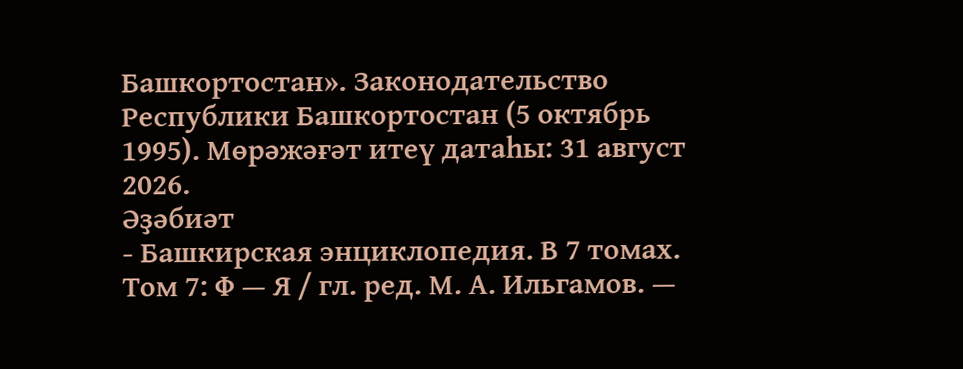Башкортостан». Законодательство Республики Башкортостан (5 октябрь 1995). Мөрәжәғәт итеү датаһы: 31 август 2026.
Әҙәбиәт
- Башкирская энциклопедия. В 7 томах. Том 7: Ф — Я / гл. ред. М. А. Ильгамов. —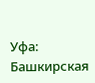Уфа: Башкирская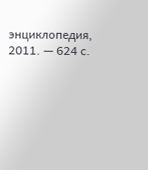энциклопедия, 2011. — 624 с.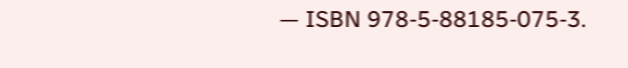— ISBN 978-5-88185-075-3.